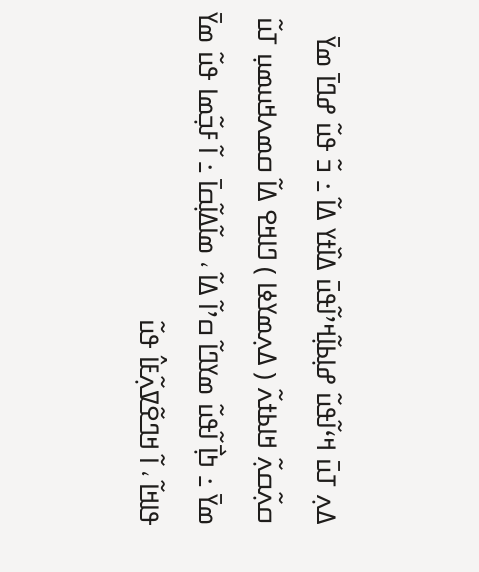ߡߍ߲ ߠߎ߫ ߞߵߊ߬ߟߎ߬ ߝߊ߲ߕߊ߲߬ߞߴߊ߬ߟߎ߫ ߡߊ߰ߙߌ ߡߊ߬ ߸ ߏ߬ ߟߎ߬ ߝߣߊ߫ ߘߌ߫ ߛߍ߲߬ߛߍ߲߬ ߞߊߕߙߍ߬ ( ߡߍ߲ߘߌߦߊ ) ߣߊߞߐ ߡߊ߬ ߛߘߍߞߎߘߎ߲ ߠߎ߬ ߘߌ߫ ߸ ߤߊ߲߯ ߊ߬ߟߎ߬ ߘߌߣߊ߬ ߛߴߊ߬ ߡߊ߬ ، ߘߊ߬ߡߊ߲߬ߛߊ߫ ߸ ߊ߬ ߓߏ߲߬ߘߊ ߟߎ߬ ߘߌ߫ ߟߊߞߊ߬ ، ߊ߬ ߞߣߐ߬ߜߍ߲߬ߓߊ߮ ߟߎ߬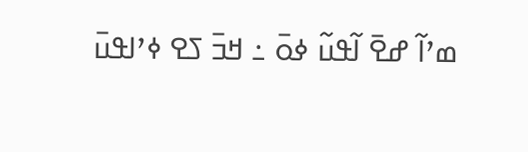ߘߴߊ߬ ߝߐ߫ ߊ߬ߟߎ߬ ߦߋ߫ ߸ ߞߏ߫ ߖߐ ߦߴߊߟߎ߫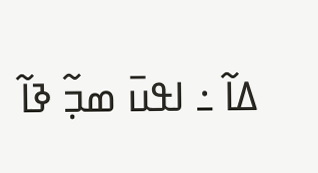ߡߊ߬ ߸ ߊߟߎ߫ ߘߏ߲߬ ߢߊ߬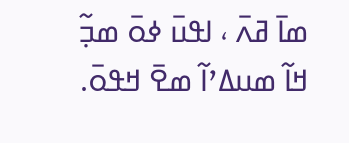ߘߊ߫ ߥߍ߫ ، ߊߟߎ߫ ߦߋ߫ ߘߏ߲߬ ߞߊ߬ ߘߎߡߴߊ߬ ߘߐ߫ ߞߟߋ߫.